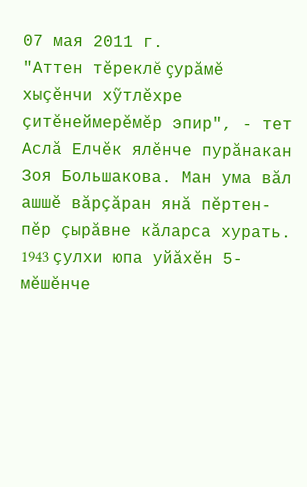07 мая 2011 г.
"Аттен тĕреклĕ çурăмĕ хыçĕнчи хỹтлĕхре çитĕнеймерĕмĕр эпир", - тет Аслă Елчĕк ялĕнче пурăнакан Зоя Большакова. Ман ума вăл ашшĕ вăрçăран янă пĕртен-пĕр çырăвне кăларса хурать. 1943 çулхи юпа уйăхĕн 5-мĕшĕнче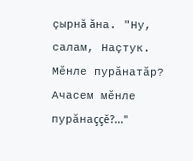çырнă ăна. "Ну, салам, Наçтук. Мĕнле пурăнатăр? Ачасем мĕнле пурăнаççĕ?..."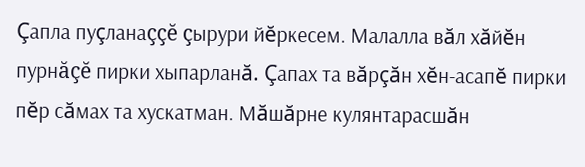Çапла пуçланаççĕ çырури йĕркесем. Малалла вăл хăйĕн пурнăçĕ пирки хыпарланă. Çапах та вăрçăн хĕн-асапĕ пирки пĕр сăмах та хускатман. Мăшăрне кулянтарасшăн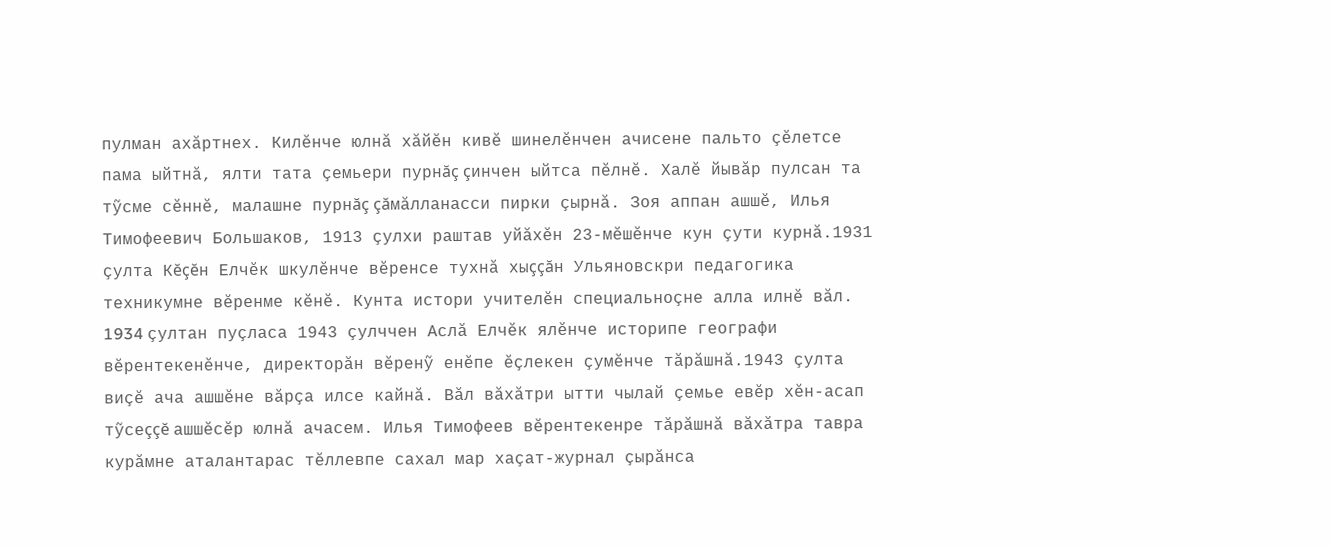пулман ахăртнех. Килĕнче юлнă хăйĕн кивĕ шинелĕнчен ачисене пальто çĕлетсе пама ыйтнă, ялти тата çемьери пурнăç çинчен ыйтса пĕлнĕ. Халĕ йывăр пулсан та тỹсме сĕннĕ, малашне пурнăç çăмăлланасси пирки çырнă. Зоя аппан ашшĕ, Илья Тимофеевич Большаков, 1913 çулхи раштав уйăхĕн 23-мĕшĕнче кун çути курнă.1931 çулта Кĕçĕн Елчĕк шкулĕнче вĕренсе тухнă хыççăн Ульяновскри педагогика техникумне вĕренме кĕнĕ. Кунта истори учителĕн специальноçне алла илнĕ вăл. 1934 çултан пуçласа 1943 çулччен Аслă Елчĕк ялĕнче историпе географи вĕрентекенĕнче, директорăн вĕренỹ енĕпе ĕçлекен çумĕнче тăрăшнă.1943 çулта виçĕ ача ашшĕне вăрçа илсе кайнă. Вăл вăхăтри ытти чылай çемье евĕр хĕн-асап тỹсеççĕ ашшĕсĕр юлнă ачасем. Илья Тимофеев вĕрентекенре тăрăшнă вăхăтра тавра курăмне аталантарас тĕллевпе сахал мар хаçат-журнал çырăнса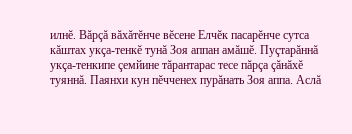илнĕ. Вăрçă вăхăтĕнче вĕсене Елчĕк пасарĕнче сутса кăштах укçа-тенкĕ тунă Зоя аппан амăшĕ. Пуçтарăннă укçа-тенкипе çемйине тăрантарас тесе пăрçа çăнăхĕ туяннă. Паянхи кун пĕчченех пурăнать Зоя аппа. Аслă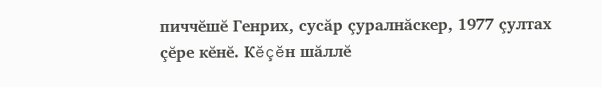пиччĕшĕ Генрих, сусăр çуралнăскер, 1977 çултах çĕре кĕнĕ. Кĕçĕн шăллĕ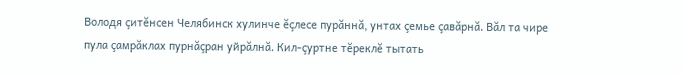Володя çитĕнсен Челябинск хулинче ĕçлесе пурăннă, унтах çемье çавăрнă. Вăл та чире пула çамрăклах пурнăçран уйрăлнă. Кил-çуртне тĕреклĕ тытать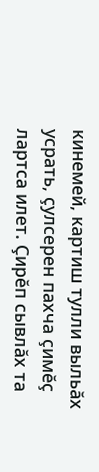кинемей, картиш тулли выльăх усрать, çулсерен пахча çимĕç лартса илет. Çирĕп сывлăх та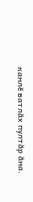канлĕ ватлăх пултăр ăна.